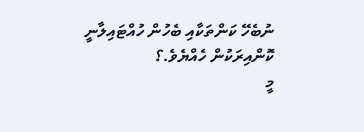ނުބެހޭ ކަންތަކާއި ބެހުން ހުއްޓައިލާނީ ކޮންއިރަކުން ހެއްޔެވެ.؟
މީ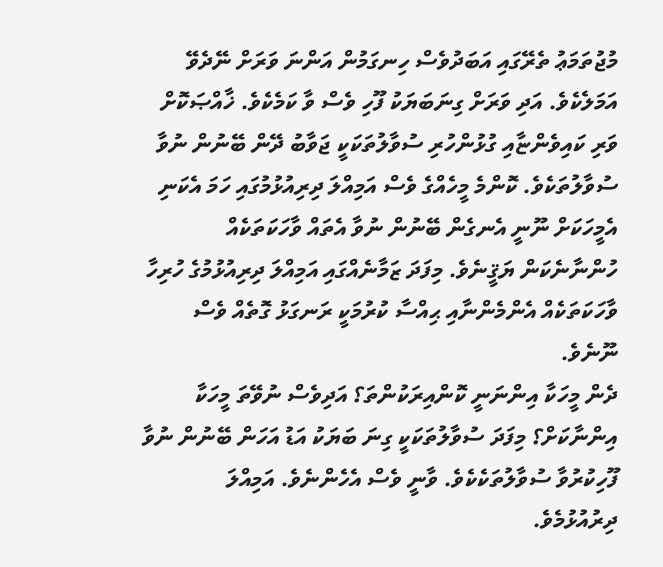މުޖުތަމަޢު ތެރޭގައި އަބަދުވެސް ހިނގަމުން އަންނަ ވަރަށް ނޭދެވޭ އަމަލެކެވެ. އަދި ވަރަށް ގިނަބަޔަކު ފޫހި ވެސް ވާ ކަމެކެވެ. ޚާއްޞަކޮށް ވަރި ކައިވެންޏާއި ގުޅުންހުރި ސުވާލުތަކަކީ ޖަވާބު ދޭން ބޭނުން ނުވާ ސުވާލުތަކެވެ. ކޮންމެ މީހެއްގެ ވެސް އަމިއްލަ ދިރިއުޅުމުގައި ހަމަ އެކަނި އެމީހަކަށް ނޫނީ އެނގެން ބޭނުން ނުވާ އެތައް ވާހަކަތަކެއް ހުންނާނެކަން ޔަޤީނެވެ. މިފަދަ ޒަމާނެއްގައި އަމިއްލަ ދިރިއުޅުމުގެ ހުރިހާ ވާހަކަތަކެއް އެންމެންނާއި ޙިއްސާ ކުރުމަކީ ރަނގަޅު ގޮތެއް ވެސް ނޫނެވެ.
ދެން މީހަކާ އިންނަނީ ކޮންއިރަކުންތަ؟ އަދިވެސް ނުވޭތަ މީހަކާ އިންނާކަށް؟ މިފަދަ ސުވާލުތަކަކީ ގިނަ ބަޔަކު އަޑު އަހަން ބޭނުން ނުވާ ފޫހިކުރުވާ ސުވާލުތަކެކެވެ. ވާނީ ވެސް އެހެންނެވެ. އަމިއްލަ ދިރުއުޅުމެވެ.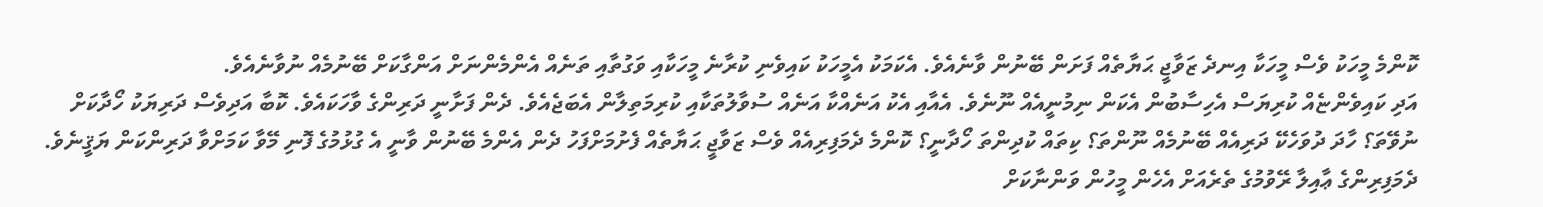ކޮންމެ މީހަކު ވެސް މީހަކާ އިނދެ ޒަވާޖީ ޙަޔާތެއް ފަށަން ބޭނުން ވާނެއެވެ. އެކަމަކު އެމީހަކު ކައިވެނި ކުރާނެ މީހަކާއި ވަގުތާއި ތަނެއް އެންމެންނަށް އަންގާކަށް ބޭނުމެއް ނުވާނެއެވެ.
އަދި ކައިވެންޏެއް ކުރިޔަސް އެހިސާބުން އެކަން ނިމުނީއެއް ނޫނެވެ. އެއާއި އެކު އަނެއްކާ އަނެއް ސުވާލުތަކާއި ކުރިމަތިލާން އެބަޖެއެވެ. ދެން ފަށާނީ ދަރިންގެ ވާހަކައެވެ. ކޮބާ އަދިވެސް ދަރިޔަކު ހޯދާކަށް ނުވޭތަ؟ ހާދަ ދުވަހެކޭ ދަރިއެއް ބޭނުމެއް ނޫންތަ؟ ކިތައް ކުދިންތަ ހޯދާނީ؟ ކޮންމެ ދެމަފިރިއެއް ވެސް ޒަވާޖީ ޙަޔާތެއް ފެށުމަށްފަހު ދެން އެންމެ ބޭނުން ވާނީ އެ ގުޅުމުގެ ފޮނި މޭވާ ކަމަށްވާ ދަރިންކަން ޔަޤީނެވެ. ދެމަފިރިންގެ ޢާއިލާ ރޭވުމުގެ ތެރެއަށް އެހެން މީހުން ވަންނާކަށް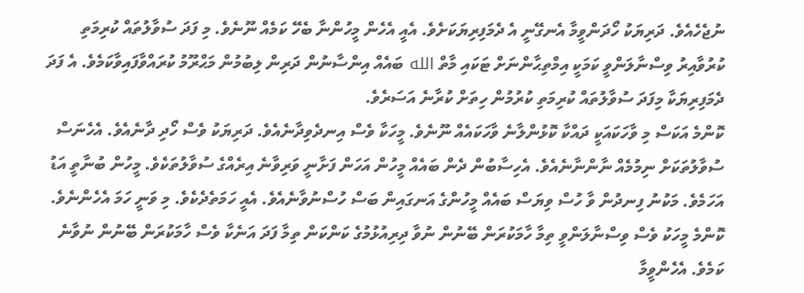ނުޖެހެއެވެ. ދަރިޔަކު ހޯދަންވީމާ އެނގޭނީ އެ ދެމަފިރިޔަކަށެވެ. އެއީ އެހެން މީހުންނާ ބެހޭ ކަމެއް ނޫނެވެ. މި ފަދަ ސުވާލުތައް ކުރިމަތި ކުރުވާއިރު ވިސްނާލަންވީ ކަމަކީ އިމްތިޙާންނަށް ޓަކައި މާތް الله ބައެއް އިންސާނުން ދަރިން ލިބުމުން މަޙްރޫމު ކުރައްވާފައިވާކަމެވެ. އެ ފަދަ ދެމަފިރިޔަކާ މިފަދަ ސުވާލުތައް ކުރިމަތި ކުރުމުން ހިތަށް ކުރާނެ އަސަރެވެ.
ކޮންމެ އަކަސް މި ވާހަކައަކީ ދައްކާ ކޮޅުންލާނެ ވާހަކައެއް ނޫނެވެ. މީހަކާ ވެސް އިނދެވިދާނެއެވެ. ދަރިޔަކު ވެސް ހޯދި ދާނެއެވެ. އެހެނަސް ސުވާލުތަކަށް ނިމުމެއް ނާންނާނެއެވެ. އެހިސާބުން ދެން ބައެއް މީހުން އަހަން ފަށާނީ ވަރިވާނެ އިރެއްގެ ސުވާލުތަކެވެ. މީހުން ބުނާތީ އަޑު އަހަމެވެ. މަކުނު ފިނދުން ވާ ހުސް ވިޔަސް ބައެއް މީހުންގެ އަނގައިން ބަސް ހުސްނުވާނެއެވެ. އެއީ ހަމަތެދެކެވެ. މި ވަނީ ހަމަ އެހެންނެވެ.
ކޮންމެ މީހަކު ވެސް ވިސްނާލަންވީ ތިމާ ހާމަކުރަން ބޭނުން ނުވާ ދިރިއުޅުމުގެ ކަންކަން ތިމާ ފަދަ އަނެކާ ވެސް ހާމަކުރަން ބޭނުން ނުވާނެ ކަމެވެ. އެހެންވީމާ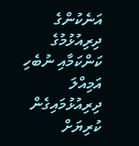އަނެކުންގެ ދިރިއުޅުމުގެ ކަންކަމާއި ނުބެހި އަމިއްލަ ދިރިއުޅުމައިގެން ކުރިޔަށް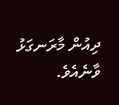ދިއުން މާރަނގަޅު ވާނެއެވެ.